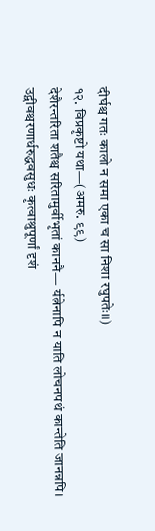दीर्घश्च गतः कालो न समा एका च सा निशा रघुपतेः॥)
१२. विप्रकृष्टो यथा—(अमरु. ९९)
देशैरन्तरिता शतैश्च सरितामुर्वीभृतां काननै— र्यत्नेनापि न याति लोचनपथं कान्तेति जानन्नपि।
उद्ग्रीवश्चरणार्धरुद्धवसुधः कृत्वाश्रुपूर्णां दृशं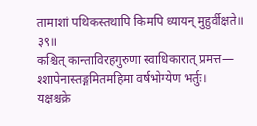तामाशां पथिकस्तथापि किमपि ध्यायन् मुहुर्वीक्षते॥ ३९॥
कश्चित् कान्ताविरहगुरुणा स्वाधिकारात् प्रमत्त— श्शापेनास्तङ्गमितमहिमा वर्षभोग्येण भर्तुः।
यक्षश्चक्रे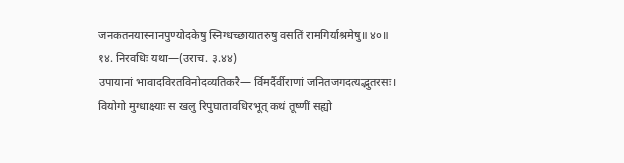जनकतनयास्नानपुण्योदकेषु स्निग्धच्छायातरुषु वसतिं रामगिर्याश्रमेषु॥ ४०॥
१४. निरवधिः यथा—(उराच. ३.४४)
उपायानां भावादविरतविनोदव्यतिकरै— र्विमर्दैर्वीराणां जनितजगदत्यद्भुतरसः।
वियोगो मुग्धाक्ष्याः स खलु रिपुघातावधिरभूत् कथं तूष्णीं सह्यो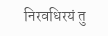निरवधिरयं तु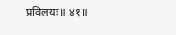प्रविलयः॥ ४१॥